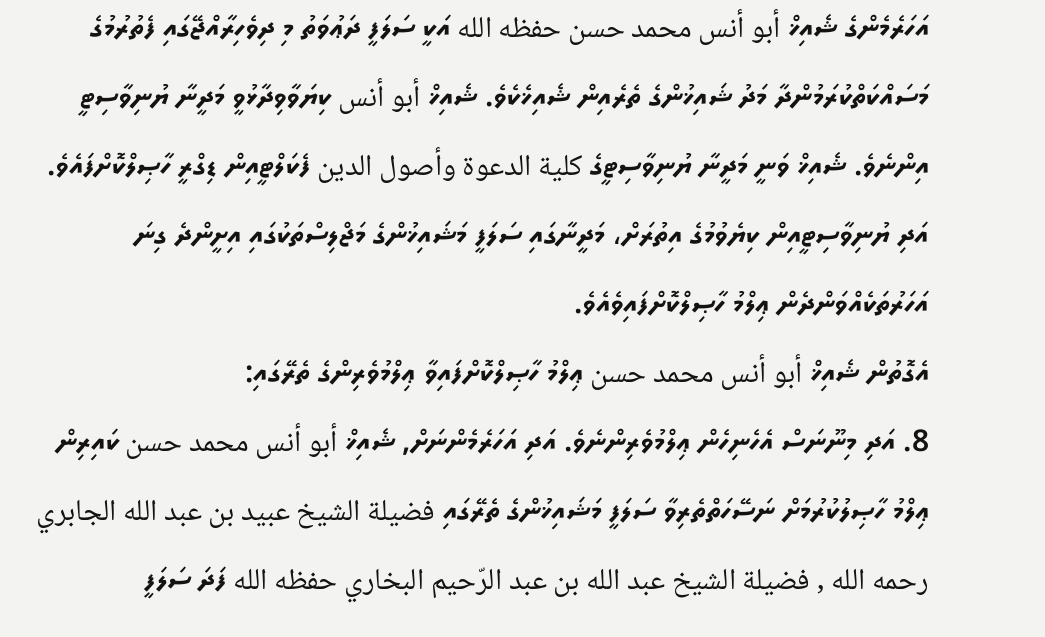އަހަރެމެންގެ ޝެއިޚް أبو أنس محمد حسن حفظه الله އަކީ ސަލަފީ ދަޢުވަތު މި ދިވެހިރާއްޖޭގައި ފެތުރުމުގެ މަސައްކަތްކުރަމުންދާ މަދު ޝައިޚުންގެ ތެރެއިން ޝެއިޚެކެވެ. ޝެއިޚް أبو أنس ކިޔަވާވިދާޅުވީ މަދީނާ ޔުނިވާސިޓީ އިންނެވެ. ޝެއިޚް ވަނީ މަދީނާ ޔުނިވާސިޓީގެ كلية الدعوة وأصول الدين ފެކަލްޓީއިން ޑިގްރީ ހާޞިލްކޮށްފައެވެ. އަދި ޔުނިވާސިޓީއިން ކިޔެވުމުގެ އިތުރަށް، މަދީނާގައި ސަލަފީ މަޝައިޚުންގެ މަޖްލިސްތަކުގައި އިށީންދެ ގިނަ އަހަރުތަކެއްވަންދެން ޢިލްމު ހާޞިލްކޮށްފައިވެއެވެ.
އެގޮތުން ޝެއިޚް أبو أنس محمد حسن ޢިލްމު ހާޞިލްކޮށްފައިވާ ޢިލްމުވެރިންގެ ތެރޭގައި:
8. އަދި މިނޫނަސް އެހެނިހެން ޢިލްމުވެރިންނެވެ. އަދި އަހަރެމެންނަށް, ޝެއިޚް أبو أنس محمد حسن ކައިރިން ޢިލްމު ހާޞިލުކުރުމަށް ނަސޭހަތްތެރިވާ ސަލަފީ މަޝައިޚުންގެ ތެރޭގައި فضيلة الشيخ عبيد بن عبد الله الجابري رحمه الله , فضيلة الشيخ عبد الله بن عبد الرّحيم البخاري حفظه الله ފަދަ ސަލަފީ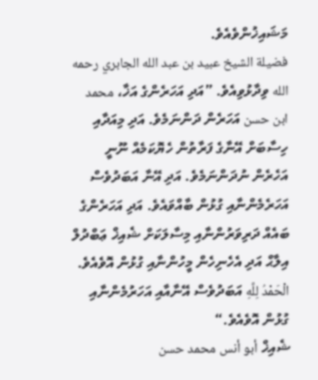މަޝައިޚުންވެއެވެ.
فضيلة الشيخ عبيد بن عبد الله الجابري رحمه الله ވިދާޅުވިއެވެ. ”އަދި އަހަރެންގެ އަޚާ، محمد ابن حسن އަހަރެން ދަންނަމެވެ. އަދި މިއަދާއި ހިސާބަށް އޭނާގެ ފަރާތުން ހެޔޮކަމެއް ނޫނީ އަހެރެން ނުދަންނަމެވެ. އަދި އޭނާ އަބަދުވެސް އަހަރެމެންނާއި ގުޅުން ބާއްވައެވެ. އަދި އަހަރެންގެ ބައެއް ދަރިވަރުންނާއި މިސާލަކަށް ޝެއިޚް ޢަބްދުލް އިލާޙް އަދި އެހެނިހެން މީހުންނާއި ގުޅުން އޮވެއެވެ. الْحَمْدُ لِلَّهِ އަބަދުވެސް އޭނާއާއި އަހަރުމެންނާއި ގުޅުން އޮވެއެވެ.“
ޝެއިޚް أبو أنس محمد حسن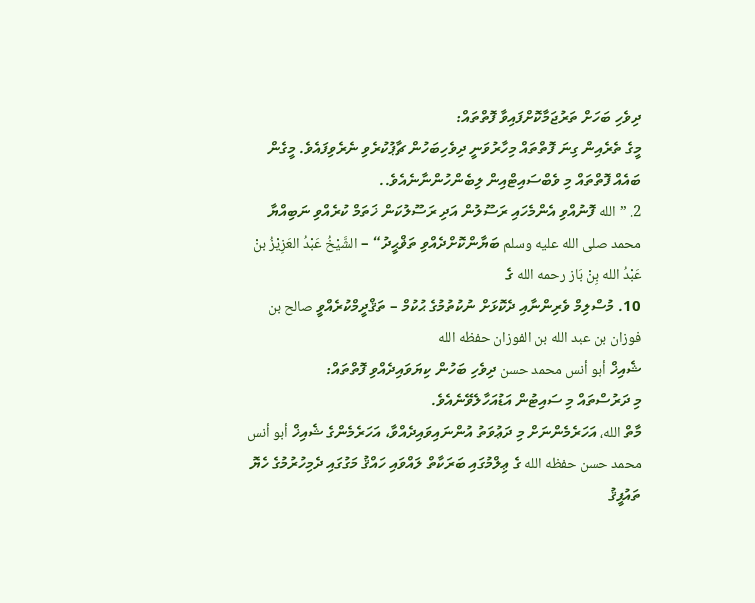ދިވެހި ބަހަށް ތަރުޖަމާކޮށްފައިވާ ފޮތްތައް:
މީގެ ތެރެއިން ގިނަ ފޮތްތައް މިހާރުވަނީ ދިވެހިބަހުން ޗާޕުކުރެވި ނެރެވިފައެވެ. މީގެން ބައެއް ފޮތްތައް މި ވެބްސައިޓްއިން ލިބެންހުންނާނެއެވެ..
2. ”الله ފޮނުއްވި އެންމެހައި ރަސޫލުން އަދި ރަސޫލުކަން ޚަތަމް ކުރެއްވި ނަބިއްޔާ محمد صلى الله عليه وسلم ބަޔާންކޮށްދެއްވި ތަޥްޙީދު“ – الشَّيْخُ عَبْدُ العَزِيْزُ بنْ عَبْدُ الله بِنْ بَاز رحمه الله ގެ
10. މުސްލިމް ވެރިންނާއި ދެކޮޅަށް ނުކުތުމުގެ ޙުކުމް – ތަޤްދީމްކުރެއްވީ صالح بن فوزان بن عبد الله بن الفوزان حفظه الله
ޝެއިޚް أبو أنس محمد حسن ދިވެހި ބަހުން ކިޔަވައިދެއްވި ފޮތްތައް:
މި ދަރުސްތައް މި ސައިޓުން އަޑުއަހާލެވޭނެއެވެ.
މާތް الله، އަހަރެމެންނަށް މި ދަޢުވަތު އުންނައިވައިދެއްވާ، އަހަރެމެންގެ ޝެއިޚް أبو أنس محمد حسن حفظه الله ގެ ޢިލްމުގައި ބަރަކާތް ލައްވައި ހައްޤު މަގުގައި ދެމިހުރުމުގެ ހެޔޮ ތައުފީޤު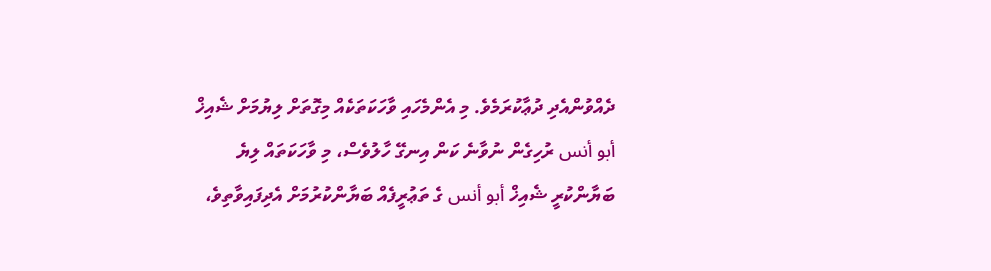ދެއްވުންއެދި ދުޢާކުރަމެވެ. މި އެންމެހައި ވާހަކަތަކެއް މިގޮތަށް ލިޔުމަށް ޝެއިޚް أبو أنس ރުހިގެން ނުވާނެ ކަން އިނގޭ ހާލުވެސް، މި ވާހަކަތައް ލިޔެ ބަޔާންކުރީ ޝެއިޚް أبو أنس ގެ ތަޢުރީފެއް ބަޔާންކުރުމަށް އެދިފައިވާތިވެ،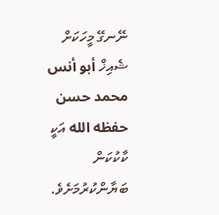ނޭނގޭ މީހަކަށް ޝެއިޚް أبو أنس محمد حسن حفظه الله އަކީ ކާކުކަން ބަޔާންކުރުމަށެވެ.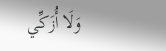وَلَا أُزَكِّي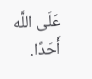عَلَى اللَّه أَحَدًا.